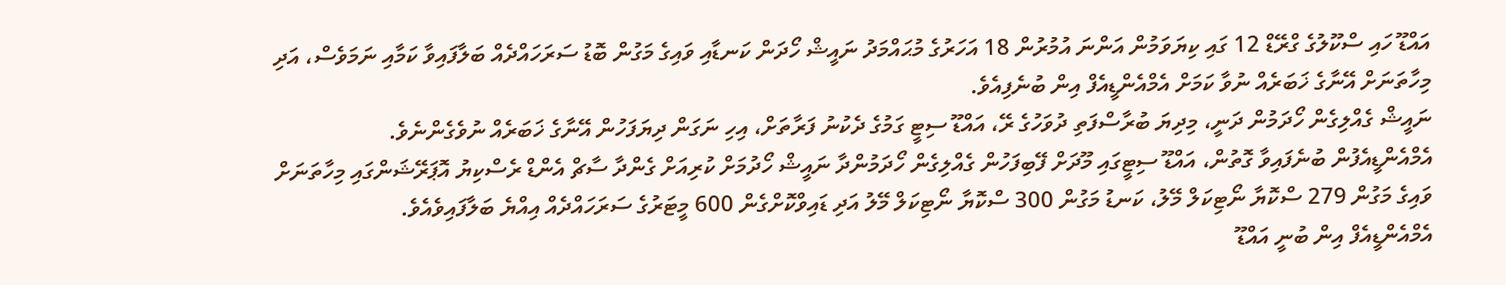އައްޑޫ ހައި ސްކޫލުގެ ގްރޭޑް 12 ގައި ކިޔަވަމުން އަންނަ އުމުރުން 18 އަހަރުގެ މުޙައްމަދު ނައީޝް ހޯދަން ކަނޑާއި ވައިގެ މަގުން ބޮޑު ސަރަހައްދެއް ބަލާފައިވާ ކަމާއި ނަމަވެސް، އަދި މިހާތަނަށް އޭނާގެ ޚަބަރެއް ނުވާ ކަމަށް އެމްއެންޑީއެފް އިން ބުނެފިއެވެ.
ނައީޝް ގެއްލިގެން ހޯދަމުން ދަނީ، މިދިޔަ ބުރާސްފަތި ދުވަހުގެ ރޭ، އައްޑޫ ސިޓީ ގަމުގެ ދެކުނު ފަރާތަށް، އިހި ނަގަން ދިޔަފަހުން އޭނާގެ ޚަބަރެއް ނުވެގެންނެވެ.
އެމްއެންޑީއެފުން ބުނެފައިވާ ގޮތުން، އައްޑޫ ސިޓީގައި މޫދަށް ފޭބިފަހުން ގެއްލިގެން ހޯދަމުންދާ ނައީޝް ހޯދުމަށް ކުރިއަށް ގެންދާ ސާޗް އެންޑް ރެސްކިޔު އޮޕަރޭޝަންގައި މިހާތަނަށް ވައިގެ މަގުން 279 ސްކޮޔާ ނޯޓިކަލް މޭލު، ކަނޑު މަގުން 300 ސްކޮޔާ ނޯޓިކަލް މޭލު އަދި ޑައިވްކޮށްގެން 600 މީޓަރުގެ ސަރަހައްދެއް އިއްޔެ ބަލާފައިވެއެވެ.
އެމްއެންޑީއެފް އިން ބުނީ އައްޑޫ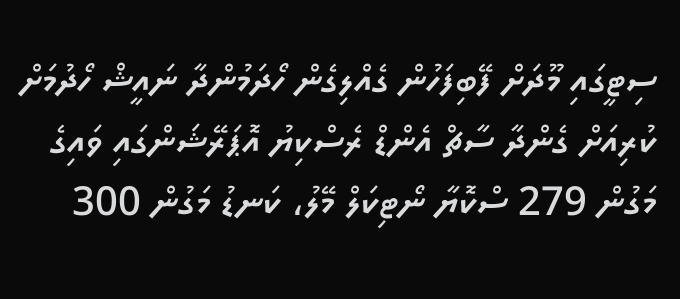ސިޓީގައި މޫދަށް ފޭބިފަހުން ގެއްލިގެން ހޯދަމުންދާ ނައީޝް ހޯދުމަށް ކުރިއަށް ގެންދާ ސާޗް އެންޑް ރެސްކިޔު އޮޕަރޭޝަންގައި ވައިގެ މަގުން 279 ސްކޮޔާ ނޯޓިކަލް މޭލު، ކަނޑު މަގުން 300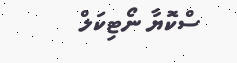ސްކޮޔާ ނޯޓިކަލް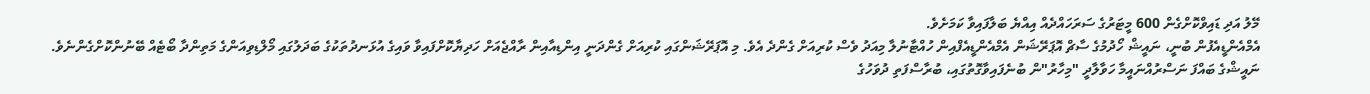މޭލު އަދި ޑައިވްކޮށްގެން 600 މީޓަރުގެ ސަރަހައްދެއް އިއްޔެ ބަލާފައިވާ ކަމަށެވެ.
އެމްއެންޑީއެފުން ބުނީ، ނައީޝް ހޯދުމުގެ ސާޗް އޮޕަރޭޝަން އެމްއެންޑީއެފްއިން ހުއްޓާނުލާ މިއަދު ވެސް ކުރިއަށް ގެންދެ އެވެ. މި އޮޕަރޭޝަންގައި ކުރިއަށް ގެންދަނީ އިންޑިއާއިން ރާއްޖެއަށް ހަދިޔާކޮށްފައިވާ ވައިގެ އުޅަނދުތަކުގެ ބަދަލުގައި މޯލްޑިވިއަންގެ މަތިންދާ ބޯޓެއް ބޭނުންކޮށްގެންނެވެ.
ނައީޝްގެ ބައްފަ ނަސްރުއްނައީމާ ހަވާލާދީ "މިހާރު"ން ބުނެފައިވާގޮތުގައި، ބުރާސްފަތި ދުވަހުގެ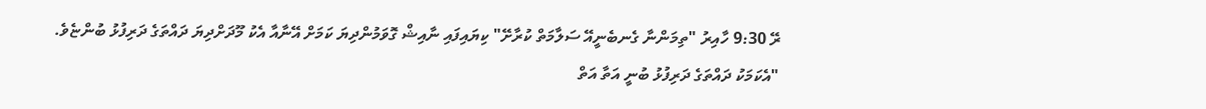ރޭ 9:30 ހާއިރު "ތިމަންނާ ގެނބެނީއޭ ސަލާމަތް ކުރާށޭ" ކިޔައިފައި ނާއިޝް ގޮވަމުންދިޔަ ކަމަށް އޭނާއާ އެކު މޫދަށްދިޔަ ދައްތަގެ ދަރިފުޅު ބުންޏެވެ.
"އެކަމަކު ދައްތަގެ ދަރިފުޅު ބުނީ އަތާ އަތް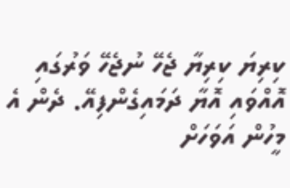ކިރިޔަ ކިރިޔާ ޖެހޭ ނުޖެހޭ ވަރުގައި އޮއްވައި އޮޔާ ދަމައިގެންފިއޭ. ދެން އެ މީހުން އަވަހަށް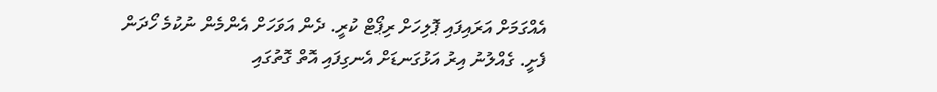އެއްގަމަށް އަރައިފައި ޕޮލިހަށް ރިޕޯޓް ކުރީ. ދެން އަވަހަށް އެންމެން ނުކުމެ ހޯދަން ފެށީ. ގެއްލުނު އިރު އަޅުގަނޑަށް އެނގިފައި އޮތް ގޮތުގައި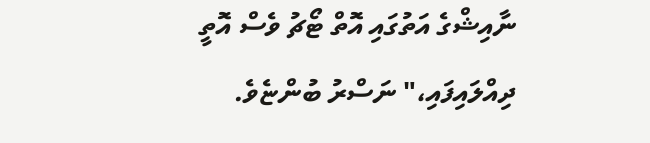ނާއިޝްގެ އަތުގައި އޮތް ޓޯޗު ވެސް އޮތީ ދިއްލައިފައި،" ނަސްރު ބުންޏެވެ.